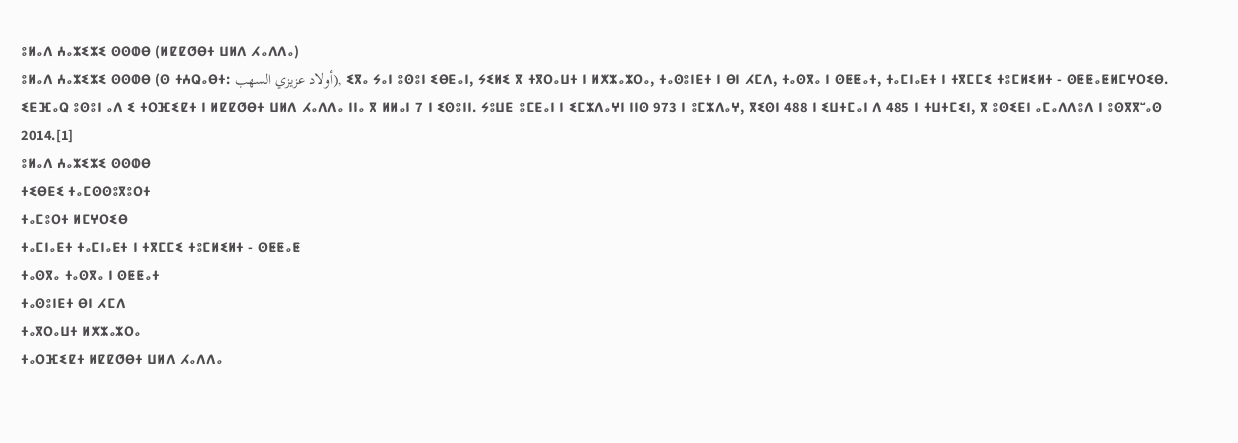ⵓⵍⴰⴷ ⵄⴰⵣⵉⵣⵉ ⵙⵙⵀⴱ (ⵍⵇⵇⵚⴱⵜ ⵡⵍⴷ ⵃⴰⴷⴷⴰ)
ⵓⵍⴰⴷ ⵄⴰⵣⵉⵣⵉ ⵙⵙⵀⴱ (ⵙ ⵜⵄⵕⴰⴱⵜ: أولاد عزيزي السهب), ⵉⴳⴰ ⵢⴰⵏ ⵓⵙⵓⵏ ⵉⴱⴹⴰⵏ, ⵢⵉⵍⵉ ⴳ ⵜⴳⵔⴰⵡⵜ ⵏ ⵍⵅⵣⴰⵣⵔⴰ, ⵜⴰⵙⵓⵏⴹⵜ ⵏ ⴱⵏ ⵃⵎⴷ, ⵜⴰⵙⴳⴰ ⵏ ⵙⵟⵟⴰⵜ, ⵜⴰⵎⵏⴰⴹⵜ ⵏ ⵜⴳⵎⵎⵉ ⵜⵓⵎⵍⵉⵍⵜ - ⵙⵟⵟⴰⵟⵍⵎⵖⵔⵉⴱ. ⵉⴹⴼⴰⵕ ⵓⵙⵓⵏ ⴰⴷ ⵉ ⵜⵔⴼⵉⵇⵜ ⵏ ⵍⵇⵇⵚⴱⵜ ⵡⵍⴷ ⵃⴰⴷⴷⴰ ⵏⵏⴰ ⴳ ⵍⵍⴰⵏ 7 ⵏ ⵉⵙⵓⵏⵏ. ⵢⵓⵡⴹ ⵓⵎⴹⴰⵏ ⵏ ⵉⵎⵣⴷⴰⵖⵏ ⵏⵏⵙ 973 ⵏ ⵓⵎⵣⴷⴰⵖ, ⴳⵉⵙⵏ 488 ⵏ ⵉⵡⵜⵎⴰⵏ ⴷ 485 ⵏ ⵜⵡⵜⵎⵉⵏ, ⴳ ⵓⵙⵉⴹⵏ ⴰⵎⴰⴷⴷⵓⴷ ⵏ ⵓⵙⴳⴳⵯⴰⵙ 2014.[1]
ⵓⵍⴰⴷ ⵄⴰⵣⵉⵣⵉ ⵙⵙⵀⴱ
ⵜⵉⴱⴹⵉ ⵜⴰⵎⵙⵙⵓⴳⵓⵔⵜ
ⵜⴰⵎⵓⵔⵜ ⵍⵎⵖⵔⵉⴱ
ⵜⴰⵎⵏⴰⴹⵜ ⵜⴰⵎⵏⴰⴹⵜ ⵏ ⵜⴳⵎⵎⵉ ⵜⵓⵎⵍⵉⵍⵜ - ⵙⵟⵟⴰⵟ
ⵜⴰⵙⴳⴰ ⵜⴰⵙⴳⴰ ⵏ ⵙⵟⵟⴰⵜ
ⵜⴰⵙⵓⵏⴹⵜ ⴱⵏ ⵃⵎⴷ
ⵜⴰⴳⵔⴰⵡⵜ ⵍⵅⵣⴰⵣⵔⴰ
ⵜⴰⵔⴼⵉⵇⵜ ⵍⵇⵇⵚⴱⵜ ⵡⵍⴷ ⵃⴰⴷⴷⴰ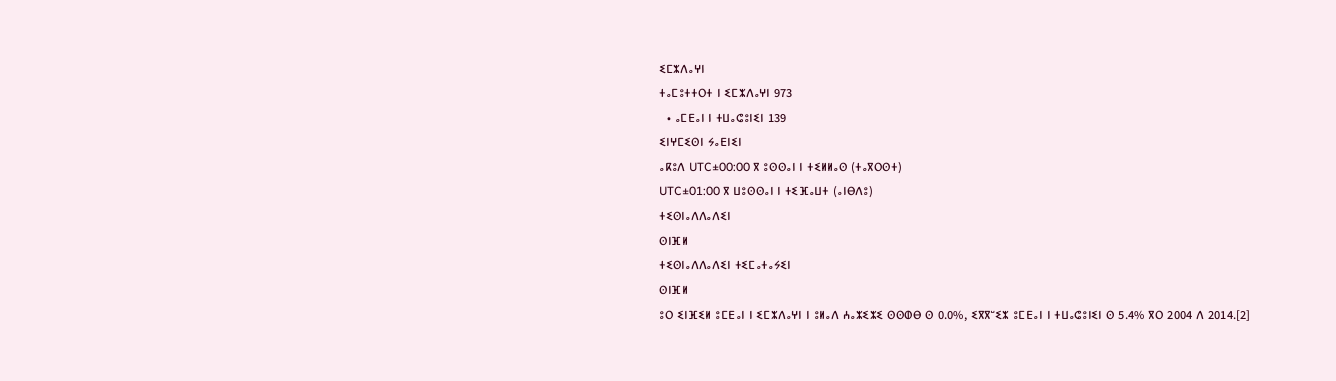ⵉⵎⵣⴷⴰⵖⵏ
ⵜⴰⵎⵓⵜⵜⵔⵜ ⵏ ⵉⵎⵣⴷⴰⵖⵏ 973
  • ⴰⵎⴹⴰⵏ ⵏ ⵜⵡⴰⵛⵓⵏⵉⵏ 139
ⵉⵏⵖⵎⵉⵙⵏ ⵢⴰⴹⵏⵉⵏ
ⴰⴽⵓⴷ UTC±00:00 ⴳ ⵓⵙⵙⴰⵏ ⵏ ⵜⵉⵍⵍⴰⵙ (ⵜⴰⴳⵔⵙⵜ)
UTC±01:00 ⴳ ⵡⵓⵙⵙⴰⵏ ⵏ ⵜⵉⴼⴰⵡⵜ (ⴰⵏⴱⴷⵓ)
ⵜⵉⵙⵏⴰⴷⴷⴰⴷⵉⵏ
ⵙⵏⴼⵍ
ⵜⵉⵙⵏⴰⴷⴷⴰⴷⵉⵏ ⵜⵉⵎⴰⵜⴰⵢⵉⵏ
ⵙⵏⴼⵍ
ⵓⵔ ⵉⵏⴼⵉⵍ ⵓⵎⴹⴰⵏ ⵏ ⵉⵎⵣⴷⴰⵖⵏ ⵏ ⵓⵍⴰⴷ ⵄⴰⵣⵉⵣⵉ ⵙⵙⵀⴱ ⵙ 0.0%, ⵉⴳⴳⵯⵉⵣ ⵓⵎⴹⴰⵏ ⵏ ⵜⵡⴰⵛⵓⵏⵉⵏ ⵙ 5.4% ⴳⵔ 2004 ⴷ 2014.[2]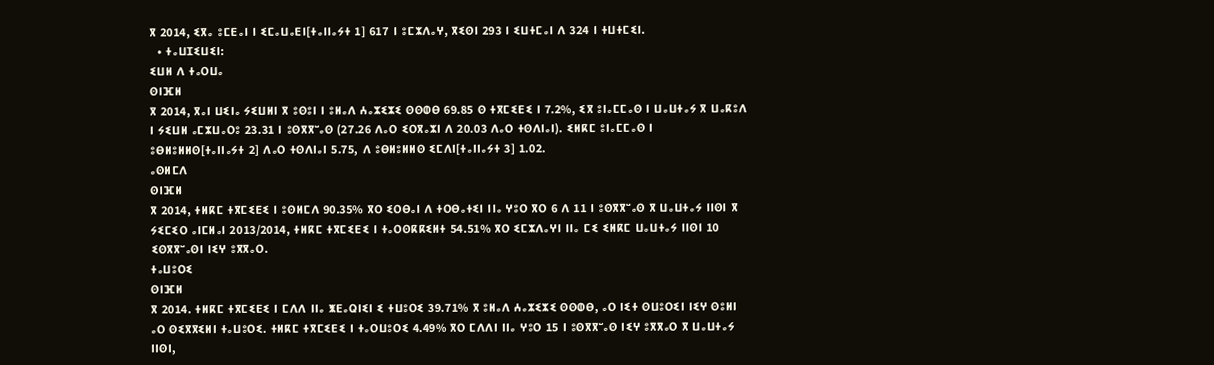ⴳ 2014, ⵉⴳⴰ ⵓⵎⴹⴰⵏ ⵏ ⵉⵎⴰⵡⴰⴹⵏ[ⵜⴰⵏⵏⴰⵢⵜ 1] 617 ⵏ ⵓⵎⵣⴷⴰⵖ, ⴳⵉⵙⵏ 293 ⵏ ⵉⵡⵜⵎⴰⵏ ⴷ 324 ⵏ ⵜⵡⵜⵎⵉⵏ.
  • ⵜⴰⵡⵊⵉⵡⵉⵏ:
ⵉⵡⵍ ⴷ ⵜⴰⵔⵡⴰ
ⵙⵏⴼⵍ
ⴳ 2014, ⴳⴰⵏ ⵡⵉⵏⴰ ⵢⵉⵡⵍⵏ ⴳ ⵓⵙⵓⵏ ⵏ ⵓⵍⴰⴷ ⵄⴰⵣⵉⵣⵉ ⵙⵙⵀⴱ 69.85 ⵙ ⵜⴳⵎⵉⴹⵉ ⵏ 7.2%, ⵉⴳ ⵓⵏⴰⵎⵎⴰⵙ ⵏ ⵡⴰⵡⵜⴰⵢ ⴳ ⵡⴰⴽⵓⴷ ⵏ ⵢⵉⵡⵍ ⴰⵎⵣⵡⴰⵔⵓ 23.31 ⵏ ⵓⵙⴳⴳⵯⴰⵙ (27.26 ⴷⴰⵔ ⵉⵔⴳⴰⵣⵏ ⴷ 20.03 ⴷⴰⵔ ⵜⵙⴷⵏⴰⵏ). ⵉⵍⴽⵎ ⵓⵏⴰⵎⵎⴰⵙ ⵏ ⵓⴱⵍⵓⵍⵍⵙ[ⵜⴰⵏⵏⴰⵢⵜ 2] ⴷⴰⵔ ⵜⵙⴷⵏⴰⵏ 5.75, ⴷ ⵓⴱⵍⵓⵍⵍⵙ ⵉⵎⴷⵏ[ⵜⴰⵏⵏⴰⵢⵜ 3] 1.02.
ⴰⵙⵍⵎⴷ
ⵙⵏⴼⵍ
ⴳ 2014, ⵜⵍⴽⵎ ⵜⴳⵎⵉⴹⵉ ⵏ ⵓⵙⵍⵎⴷ 90.35% ⴳⵔ ⵉⵔⴱⴰⵏ ⴷ ⵜⵔⴱⴰⵜⵉⵏ ⵏⵏⴰ ⵖⵓⵔ ⴳⵔ 6 ⴷ 11 ⵏ ⵓⵙⴳⴳⵯⴰⵙ ⴳ ⵡⴰⵡⵜⴰⵢ ⵏⵏⵙⵏ ⴳ ⵢⵉⵎⵉⵔ ⴰⵏⵎⵍⴰⵏ 2013/2014, ⵜⵍⴽⵎ ⵜⴳⵎⵉⴹⵉ ⵏ ⵜⴰⵔⵙⴽⴽⵉⵍⵜ 54.51% ⴳⵔ ⵉⵎⵣⴷⴰⵖⵏ ⵏⵏⴰ ⵎⵉ ⵉⵍⴽⵎ ⵡⴰⵡⵜⴰⵢ ⵏⵏⵙⵏ 10 ⵉⵙⴳⴳⵯⴰⵙⵏ ⵏⵉⵖ ⵓⴳⴳⴰⵔ.
ⵜⴰⵡⵓⵔⵉ
ⵙⵏⴼⵍ
ⴳ 2014. ⵜⵍⴽⵎ ⵜⴳⵎⵉⴹⵉ ⵏ ⵎⴷⴷ ⵏⵏⴰ ⵥⴹⴰⵕⵏⵉⵏ ⵉ ⵜⵡⵓⵔⵉ 39.71% ⴳ ⵓⵍⴰⴷ ⵄⴰⵣⵉⵣⵉ ⵙⵙⵀⴱ, ⴰⵔ ⵏⵉⵜ ⵙⵡⵓⵔⵉⵏ ⵏⵉⵖ ⵙⵓⵍⵏ ⴰⵔ ⵙⵉⴳⴳⵉⵍⵏ ⵜⴰⵡⵓⵔⵉ. ⵜⵍⴽⵎ ⵜⴳⵎⵉⴹⵉ ⵏ ⵜⴰⵔⵡⵓⵔⵉ 4.49% ⴳⵔ ⵎⴷⴷⵏ ⵏⵏⴰ ⵖⵓⵔ 15 ⵏ ⵓⵙⴳⴳⵯⴰⵙ ⵏⵉⵖ ⵓⴳⴳⴰⵔ ⴳ ⵡⴰⵡⵜⴰⵢ ⵏⵏⵙⵏ,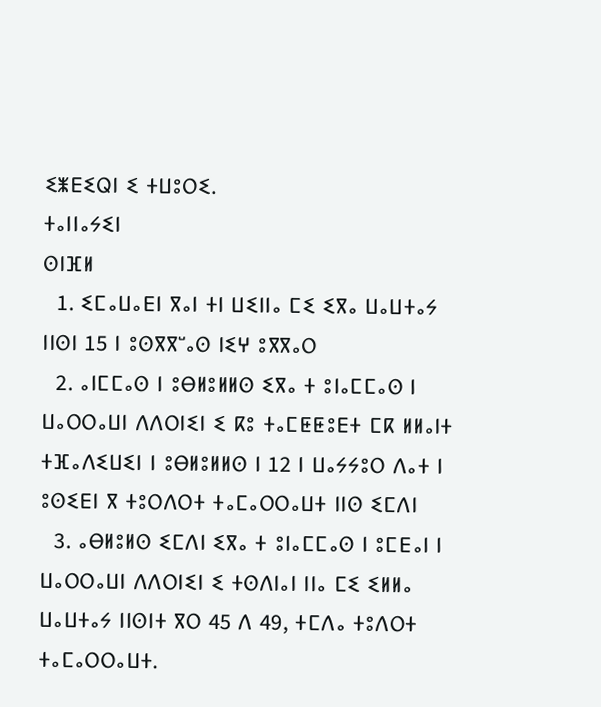ⵉⵥⴹⵉⵕⵏ ⵉ ⵜⵡⵓⵔⵉ.
ⵜⴰⵏⵏⴰⵢⵉⵏ
ⵙⵏⴼⵍ
  1. ⵉⵎⴰⵡⴰⴹⵏ ⴳⴰⵏ ⵜⵏ ⵡⵉⵏⵏⴰ ⵎⵉ ⵉⴳⴰ ⵡⴰⵡⵜⴰⵢ ⵏⵏⵙⵏ 15 ⵏ ⵓⵙⴳⴳⵯⴰⵙ ⵏⵉⵖ ⵓⴳⴳⴰⵔ
  2. ⴰⵏⵎⵎⴰⵙ ⵏ ⵓⴱⵍⵓⵍⵍⵙ ⵉⴳⴰ ⵜ ⵓⵏⴰⵎⵎⴰⵙ ⵏ ⵡⴰⵔⵔⴰⵡⵏ ⴷⴷⵔⵏⵉⵏ ⵉ ⴽⵓ ⵜⴰⵎⵟⵟⵓⴹⵜ ⵎⴽ ⵍⵍⴰⵏⵜ ⵜⴼⴰⴷⵉⵡⵉⵏ ⵏ ⵓⴱⵍⵓⵍⵍⵙ ⵏ 12 ⵏ ⵡⴰⵢⵢⵓⵔ ⴷⴰⵜ ⵏ ⵓⵙⵉⴹⵏ ⴳ ⵜⵓⵔⴷⵔⵜ ⵜⴰⵎⴰⵔⵔⴰⵡⵜ ⵏⵏⵙ ⵉⵎⴷⵏ
  3. ⴰⴱⵍⵓⵍⵙ ⵉⵎⴷⵏ ⵉⴳⴰ ⵜ ⵓⵏⴰⵎⵎⴰⵙ ⵏ ⵓⵎⴹⴰⵏ ⵏ ⵡⴰⵔⵔⴰⵡⵏ ⴷⴷⵔⵏⵉⵏ ⵉ ⵜⵙⴷⵏⴰⵏ ⵏⵏⴰ ⵎⵉ ⵉⵍⵍⴰ ⵡⴰⵡⵜⴰⵢ ⵏⵏⵙⵏⵜ ⴳⵔ 45 ⴷ 49, ⵜⵎⴷⴰ ⵜⵓⴷⵔⵜ ⵜⴰⵎⴰⵔⵔⴰⵡⵜ.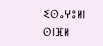ⵉⵙⴰⵖⵓⵍⵏ
ⵙⵏⴼⵍ